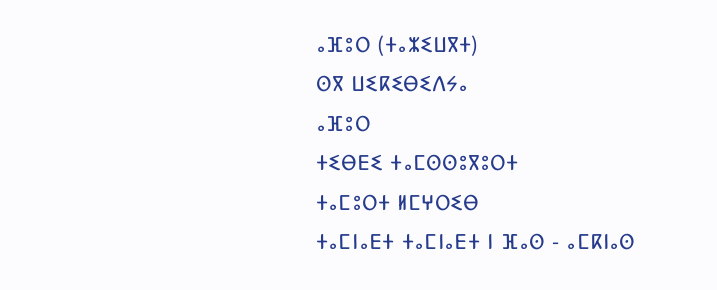ⴰⴼⵓⵔ (ⵜⴰⵣⵉⵡⴳⵜ)
ⵙⴳ ⵡⵉⴽⵉⴱⵉⴷⵢⴰ
ⴰⴼⵓⵔ
ⵜⵉⴱⴹⵉ ⵜⴰⵎⵙⵙⵓⴳⵓⵔⵜ
ⵜⴰⵎⵓⵔⵜ ⵍⵎⵖⵔⵉⴱ
ⵜⴰⵎⵏⴰⴹⵜ ⵜⴰⵎⵏⴰⴹⵜ ⵏ ⴼⴰⵙ - ⴰⵎⴽⵏⴰⵙ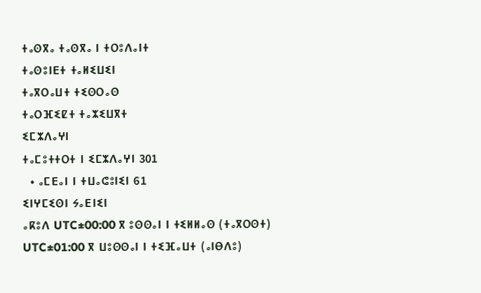ⵜⴰⵙⴳⴰ ⵜⴰⵙⴳⴰ ⵏ ⵜⵔⵓⴷⴰⵏⵜ
ⵜⴰⵙⵓⵏⴹⵜ ⵜⴰⵍⵉⵡⵉⵏ
ⵜⴰⴳⵔⴰⵡⵜ ⵜⵉⵙⵔⴰⵙ
ⵜⴰⵔⴼⵉⵇⵜ ⵜⴰⵣⵉⵡⴳⵜ
ⵉⵎⵣⴷⴰⵖⵏ
ⵜⴰⵎⵓⵜⵜⵔⵜ ⵏ ⵉⵎⵣⴷⴰⵖⵏ 301
  • ⴰⵎⴹⴰⵏ ⵏ ⵜⵡⴰⵛⵓⵏⵉⵏ 61
ⵉⵏⵖⵎⵉⵙⵏ ⵢⴰⴹⵏⵉⵏ
ⴰⴽⵓⴷ UTC±00:00 ⴳ ⵓⵙⵙⴰⵏ ⵏ ⵜⵉⵍⵍⴰⵙ (ⵜⴰⴳⵔⵙⵜ)
UTC±01:00 ⴳ ⵡⵓⵙⵙⴰⵏ ⵏ ⵜⵉⴼⴰⵡⵜ (ⴰⵏⴱⴷⵓ)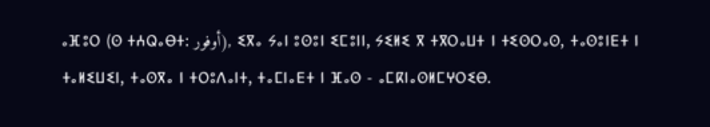ⴰⴼⵓⵔ (ⵙ ⵜⵄⵕⴰⴱⵜ: أوفور), ⵉⴳⴰ ⵢⴰⵏ ⵓⵙⵓⵏ ⵉⵎⵓⵏⵏ, ⵢⵉⵍⵉ ⴳ ⵜⴳⵔⴰⵡⵜ ⵏ ⵜⵉⵙⵔⴰⵙ, ⵜⴰⵙⵓⵏⴹⵜ ⵏ ⵜⴰⵍⵉⵡⵉⵏ, ⵜⴰⵙⴳⴰ ⵏ ⵜⵔⵓⴷⴰⵏⵜ, ⵜⴰⵎⵏⴰⴹⵜ ⵏ ⴼⴰⵙ - ⴰⵎⴽⵏⴰⵙⵍⵎⵖⵔⵉⴱ.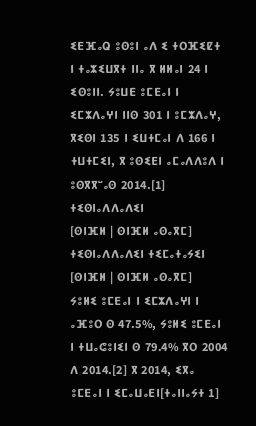ⵉⴹⴼⴰⵕ ⵓⵙⵓⵏ ⴰⴷ ⵉ ⵜⵔⴼⵉⵇⵜ ⵏ ⵜⴰⵣⵉⵡⴳⵜ ⵏⵏⴰ ⴳ ⵍⵍⴰⵏ 24 ⵏ ⵉⵙⵓⵏⵏ. ⵢⵓⵡⴹ ⵓⵎⴹⴰⵏ ⵏ ⵉⵎⵣⴷⴰⵖⵏ ⵏⵏⵙ 301 ⵏ ⵓⵎⵣⴷⴰⵖ, ⴳⵉⵙⵏ 135 ⵏ ⵉⵡⵜⵎⴰⵏ ⴷ 166 ⵏ ⵜⵡⵜⵎⵉⵏ, ⴳ ⵓⵙⵉⴹⵏ ⴰⵎⴰⴷⴷⵓⴷ ⵏ ⵓⵙⴳⴳⵯⴰⵙ 2014.[1]
ⵜⵉⵙⵏⴰⴷⴷⴰⴷⵉⵏ
[ⵙⵏⴼⵍ | ⵙⵏⴼⵍ ⴰⵙⴰⴳⵎ]
ⵜⵉⵙⵏⴰⴷⴷⴰⴷⵉⵏ ⵜⵉⵎⴰⵜⴰⵢⵉⵏ
[ⵙⵏⴼⵍ | ⵙⵏⴼⵍ ⴰⵙⴰⴳⵎ]
ⵢⵓⵍⵉ ⵓⵎⴹⴰⵏ ⵏ ⵉⵎⵣⴷⴰⵖⵏ ⵏ ⴰⴼⵓⵔ ⵙ 47.5%, ⵢⵓⵍⵉ ⵓⵎⴹⴰⵏ ⵏ ⵜⵡⴰⵛⵓⵏⵉⵏ ⵙ 79.4% ⴳⵔ 2004 ⴷ 2014.[2] ⴳ 2014, ⵉⴳⴰ ⵓⵎⴹⴰⵏ ⵏ ⵉⵎⴰⵡⴰⴹⵏ[ⵜⴰⵏⵏⴰⵢⵜ 1]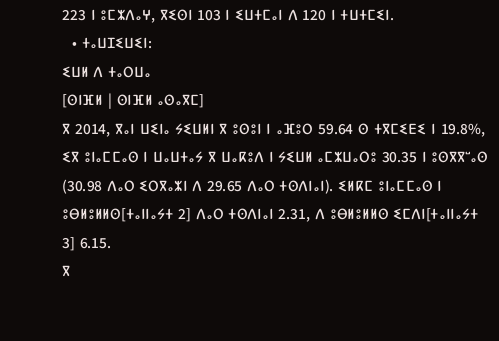223 ⵏ ⵓⵎⵣⴷⴰⵖ, ⴳⵉⵙⵏ 103 ⵏ ⵉⵡⵜⵎⴰⵏ ⴷ 120 ⵏ ⵜⵡⵜⵎⵉⵏ.
  • ⵜⴰⵡⵊⵉⵡⵉⵏ:
ⵉⵡⵍ ⴷ ⵜⴰⵔⵡⴰ
[ⵙⵏⴼⵍ | ⵙⵏⴼⵍ ⴰⵙⴰⴳⵎ]
ⴳ 2014, ⴳⴰⵏ ⵡⵉⵏⴰ ⵢⵉⵡⵍⵏ ⴳ ⵓⵙⵓⵏ ⵏ ⴰⴼⵓⵔ 59.64 ⵙ ⵜⴳⵎⵉⴹⵉ ⵏ 19.8%, ⵉⴳ ⵓⵏⴰⵎⵎⴰⵙ ⵏ ⵡⴰⵡⵜⴰⵢ ⴳ ⵡⴰⴽⵓⴷ ⵏ ⵢⵉⵡⵍ ⴰⵎⵣⵡⴰⵔⵓ 30.35 ⵏ ⵓⵙⴳⴳⵯⴰⵙ (30.98 ⴷⴰⵔ ⵉⵔⴳⴰⵣⵏ ⴷ 29.65 ⴷⴰⵔ ⵜⵙⴷⵏⴰⵏ). ⵉⵍⴽⵎ ⵓⵏⴰⵎⵎⴰⵙ ⵏ ⵓⴱⵍⵓⵍⵍⵙ[ⵜⴰⵏⵏⴰⵢⵜ 2] ⴷⴰⵔ ⵜⵙⴷⵏⴰⵏ 2.31, ⴷ ⵓⴱⵍⵓⵍⵍⵙ ⵉⵎⴷⵏ[ⵜⴰⵏⵏⴰⵢⵜ 3] 6.15.
ⴳ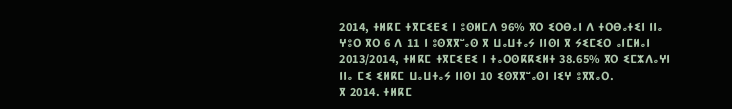2014, ⵜⵍⴽⵎ ⵜⴳⵎⵉⴹⵉ ⵏ ⵓⵙⵍⵎⴷ 96% ⴳⵔ ⵉⵔⴱⴰⵏ ⴷ ⵜⵔⴱⴰⵜⵉⵏ ⵏⵏⴰ ⵖⵓⵔ ⴳⵔ 6 ⴷ 11 ⵏ ⵓⵙⴳⴳⵯⴰⵙ ⴳ ⵡⴰⵡⵜⴰⵢ ⵏⵏⵙⵏ ⴳ ⵢⵉⵎⵉⵔ ⴰⵏⵎⵍⴰⵏ 2013/2014, ⵜⵍⴽⵎ ⵜⴳⵎⵉⴹⵉ ⵏ ⵜⴰⵔⵙⴽⴽⵉⵍⵜ 38.65% ⴳⵔ ⵉⵎⵣⴷⴰⵖⵏ ⵏⵏⴰ ⵎⵉ ⵉⵍⴽⵎ ⵡⴰⵡⵜⴰⵢ ⵏⵏⵙⵏ 10 ⵉⵙⴳⴳⵯⴰⵙⵏ ⵏⵉⵖ ⵓⴳⴳⴰⵔ.
ⴳ 2014. ⵜⵍⴽⵎ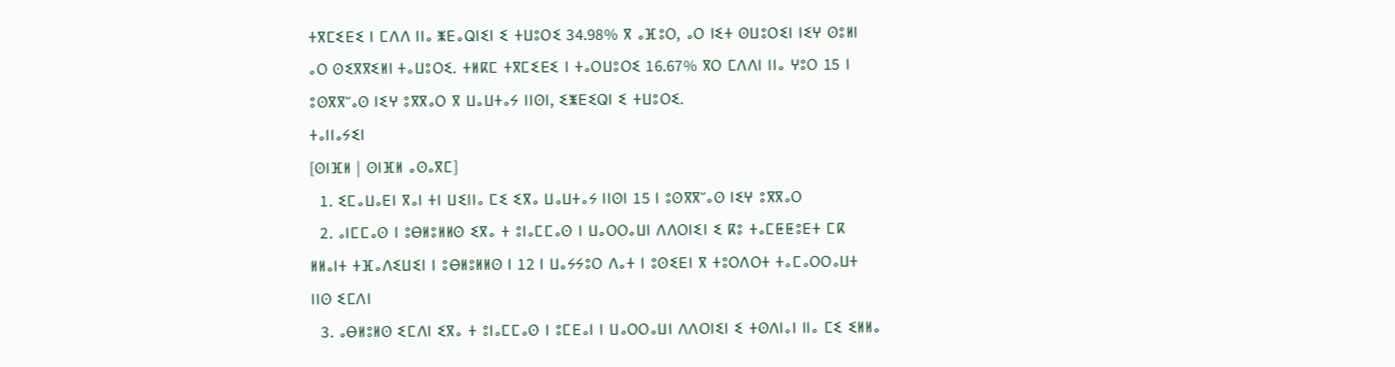ⵜⴳⵎⵉⴹⵉ ⵏ ⵎⴷⴷ ⵏⵏⴰ ⵥⴹⴰⵕⵏⵉⵏ ⵉ ⵜⵡⵓⵔⵉ 34.98% ⴳ ⴰⴼⵓⵔ, ⴰⵔ ⵏⵉⵜ ⵙⵡⵓⵔⵉⵏ ⵏⵉⵖ ⵙⵓⵍⵏ ⴰⵔ ⵙⵉⴳⴳⵉⵍⵏ ⵜⴰⵡⵓⵔⵉ. ⵜⵍⴽⵎ ⵜⴳⵎⵉⴹⵉ ⵏ ⵜⴰⵔⵡⵓⵔⵉ 16.67% ⴳⵔ ⵎⴷⴷⵏ ⵏⵏⴰ ⵖⵓⵔ 15 ⵏ ⵓⵙⴳⴳⵯⴰⵙ ⵏⵉⵖ ⵓⴳⴳⴰⵔ ⴳ ⵡⴰⵡⵜⴰⵢ ⵏⵏⵙⵏ, ⵉⵥⴹⵉⵕⵏ ⵉ ⵜⵡⵓⵔⵉ.
ⵜⴰⵏⵏⴰⵢⵉⵏ
[ⵙⵏⴼⵍ | ⵙⵏⴼⵍ ⴰⵙⴰⴳⵎ]
  1. ⵉⵎⴰⵡⴰⴹⵏ ⴳⴰⵏ ⵜⵏ ⵡⵉⵏⵏⴰ ⵎⵉ ⵉⴳⴰ ⵡⴰⵡⵜⴰⵢ ⵏⵏⵙⵏ 15 ⵏ ⵓⵙⴳⴳⵯⴰⵙ ⵏⵉⵖ ⵓⴳⴳⴰⵔ
  2. ⴰⵏⵎⵎⴰⵙ ⵏ ⵓⴱⵍⵓⵍⵍⵙ ⵉⴳⴰ ⵜ ⵓⵏⴰⵎⵎⴰⵙ ⵏ ⵡⴰⵔⵔⴰⵡⵏ ⴷⴷⵔⵏⵉⵏ ⵉ ⴽⵓ ⵜⴰⵎⵟⵟⵓⴹⵜ ⵎⴽ ⵍⵍⴰⵏⵜ ⵜⴼⴰⴷⵉⵡⵉⵏ ⵏ ⵓⴱⵍⵓⵍⵍⵙ ⵏ 12 ⵏ ⵡⴰⵢⵢⵓⵔ ⴷⴰⵜ ⵏ ⵓⵙⵉⴹⵏ ⴳ ⵜⵓⵔⴷⵔⵜ ⵜⴰⵎⴰⵔⵔⴰⵡⵜ ⵏⵏⵙ ⵉⵎⴷⵏ
  3. ⴰⴱⵍⵓⵍⵙ ⵉⵎⴷⵏ ⵉⴳⴰ ⵜ ⵓⵏⴰⵎⵎⴰⵙ ⵏ ⵓⵎⴹⴰⵏ ⵏ ⵡⴰⵔⵔⴰⵡⵏ ⴷⴷⵔⵏⵉⵏ ⵉ ⵜⵙⴷⵏⴰⵏ ⵏⵏⴰ ⵎⵉ ⵉⵍⵍⴰ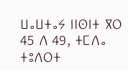ⵡⴰⵡⵜⴰⵢ ⵏⵏⵙⵏⵜ ⴳⵔ 45 ⴷ 49, ⵜⵎⴷⴰ ⵜⵓⴷⵔⵜ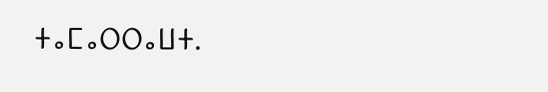ⵜⴰⵎⴰⵔⵔⴰⵡⵜ.